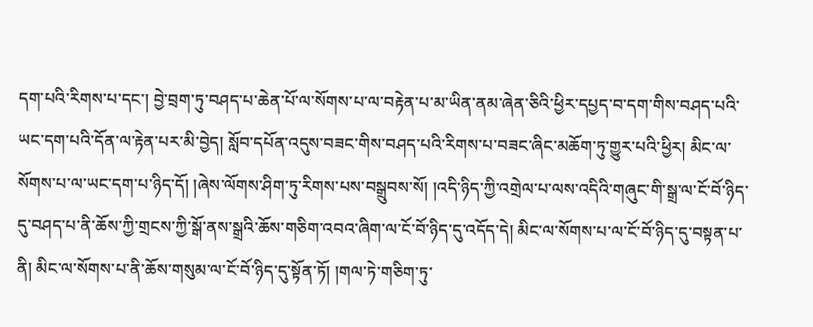དག་པའི་རིགས་པ་དང་། བྱེ་བྲག་ཏུ་བཤད་པ་ཆེན་པོ་ལ་སོགས་པ་ལ་བརྟེན་པ་མ་ཡིན་ནམ་ཞེན་ཅིའི་ཕྱིར་དཔྱད་བ་དག་གིས་བཤད་པའི་ཡང་དག་པའི་དོན་ལ་རྟེན་པར་མི་བྱེད། སློབ་དཔོན་འདུས་བཟང་གིས་བཤད་པའི་རིགས་པ་བཟང་ཞིང་མཆོག་ཏུ་གྱུར་པའི་ཕྱིར། མིང་ལ་སོགས་པ་ལ་ཡང་དག་པ་ཉིད་དོ། །ཞེས་ལོགས་ཤིག་ཏུ་རིགས་པས་བསྒྲུབས་སོ། །འདི་ཉིད་ཀྱི་འགྲེལ་པ་ལས་འདིའི་གཞུང་གི་སྒྲ་ལ་ངོ་བོ་ཉིད་དུ་བཤད་པ་ནི་ཆོས་ཀྱི་གྲངས་ཀྱི་སྒོ་ནས་སྒྲའི་ཆོས་གཅིག་འབའ་ཞིག་ལ་ངོ་བོ་ཉིད་དུ་འདོད་དེ། མིང་ལ་སོགས་པ་ལ་ངོ་བོ་ཉིད་དུ་བསྟན་པ་ནི། མིང་ལ་སོགས་པ་ནི་ཆོས་གསུམ་ལ་ངོ་བོ་ཉིད་དུ་སྟོན་ཏོ། །གལ་ཏེ་གཅིག་ཏུ་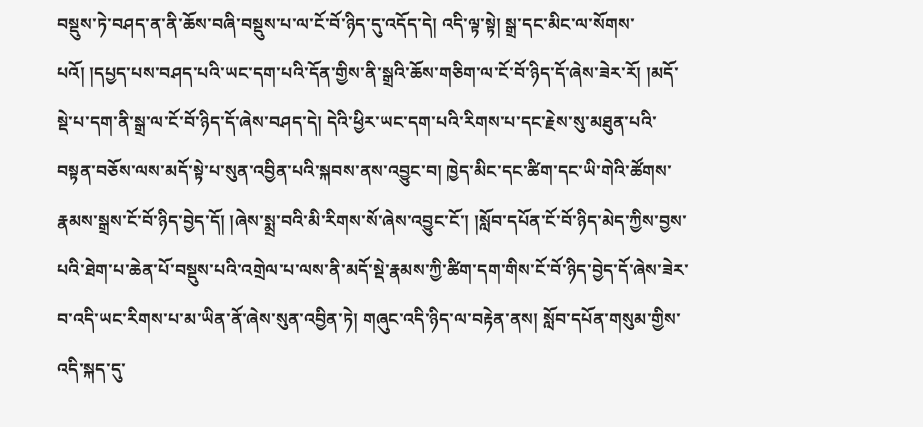བསྡུས་ཏེ་བཤད་ན་ནི་ཆོས་བཞི་བསྡུས་པ་ལ་ངོ་བོ་ཉིད་དུ་འདོད་དེ། འདི་ལྟ་སྟེ། སྒྲ་དང་མིང་ལ་སོགས་པའོ། །དཔྱད་པས་བཤད་པའི་ཡང་དག་པའི་དོན་གྱིས་ནི་སྒྲའི་ཆོས་གཅིག་ལ་ངོ་བོ་ཉིད་དོ་ཞེས་ཟེར་རོ། །མདོ་སྡེ་པ་དག་ནི་སྒྲ་ལ་ངོ་བོ་ཉིད་དོ་ཞེས་བཤད་དེ། དེའི་ཕྱིར་ཡང་དག་པའི་རིགས་པ་དང་རྗེས་སུ་མཐུན་པའི་བསྟན་བཅོས་ལས་མདོ་སྟེ་པ་སུན་འབྱིན་པའི་སྐབས་ནས་འབྱུང་བ། ཁྱེད་མིང་དང་ཚིག་དང་ཡི་གེའི་ཚོགས་རྣམས་སྒྲས་ངོ་བོ་ཉིད་བྱེད་དོ། །ཞེས་སྨྲ་བའི་མི་རིགས་སོ་ཞེས་འབྱུང་ངོ་། །སློབ་དཔོན་ངོ་བོ་ཉིད་མེད་ཀྱིས་བྱས་པའི་ཐེག་པ་ཆེན་པོ་བསྡུས་པའི་འགྲེལ་པ་ལས་ནི་མདོ་སྡེ་རྣམས་ཀྱི་ཚིག་དག་གིས་ངོ་བོ་ཉིད་བྱེད་དོ་ཞེས་ཟེར་བ་འདི་ཡང་རིགས་པ་མ་ཡིན་ནོ་ཞེས་སུན་འབྱིན་ཏེ། གཞུང་འདི་ཉིད་ལ་བརྟེན་ནས། སློབ་དཔོན་གསུམ་གྱིས་འདི་སྐད་དུ་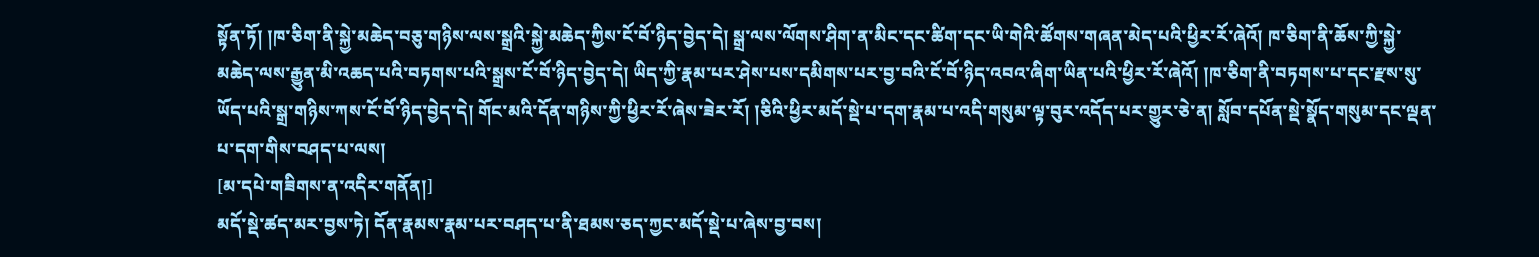སྟོན་ཏོ། །ཁ་ཅིག་ནི་སྐྱེ་མཆེད་བཅུ་གཉིས་ལས་སྒྲའི་སྐྱེ་མཆེད་ཀྱིས་ངོ་བོ་ཉིད་བྱེད་དེ། སྒྲ་ལས་ལོགས་ཤིག་ན་མིང་དང་ཚིག་དང་ཡི་གེའི་ཚོགས་གཞན་མེད་པའི་ཕྱིར་རོ་ཞེའོ། ཁ་ཅིག་ནི་ཆོས་ཀྱི་སྐྱེ་མཆེད་ལས་རྒྱུན་མི་འཆད་པའི་བཏགས་པའི་སྒྲས་ངོ་བོ་ཉིད་བྱེད་དེ། ཡིད་ཀྱི་རྣམ་པར་ཤེས་པས་དམིགས་པར་བྱ་བའི་ངོ་བོ་ཉིད་འབའ་ཞིག་ཡིན་པའི་ཕྱིར་རོ་ཞེའོ། །ཁ་ཅིག་ནི་བཏགས་པ་དང་རྫས་སུ་ཡོད་པའི་སྒྲ་གཉིས་ཀས་ངོ་བོ་ཉིད་བྱེད་དེ། གོང་མའི་དོན་གཉིས་ཀྱི་ཕྱིར་རོ་ཞེས་ཟེར་རོ། །ཅིའི་ཕྱིར་མདོ་སྡེ་པ་དག་རྣམ་པ་འདི་གསུམ་ལྟ་བུར་འདོད་པར་གྱུར་ཅེ་ན། སློབ་དཔོན་སྡེ་སྣོད་གསུམ་དང་ལྡན་པ་དག་གིས་བཤད་པ་ལས།
[མ་དཔེ་གཟིགས་ན་འདིར་གནོན།]
མདོ་སྡེ་ཚད་མར་བྱས་ཏེ། དོན་རྣམས་རྣམ་པར་བཤད་པ་ནི་ཐམས་ཅད་ཀྱང་མདོ་སྡེ་པ་ཞེས་བྱ་བས།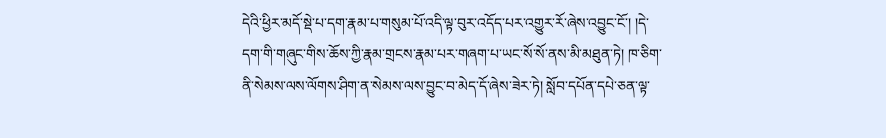དེའི་ཕྱིར་མདོ་སྡེ་པ་དག་རྣམ་པ་གསུམ་པོ་འདི་ལྟ་བུར་འདོད་པར་འགྱུར་རོ་ཞེས་འབྱུང་ངོ་། །དེ་དག་གི་གཞུང་གིས་ཆོས་ཀྱི་རྣམ་གྲངས་རྣམ་པར་གཞག་པ་ཡང་སོ་སོ་ནས་མི་མཐུན་ཏེ། ཁ་ཅིག་ནི་སེམས་ལས་ལོགས་ཤིག་ན་སེམས་ལས་བྱུང་བ་མེད་དོ་ཞེས་ཟེར་ཏེ། སློབ་དཔོན་དཔེ་ཅན་ལྟ་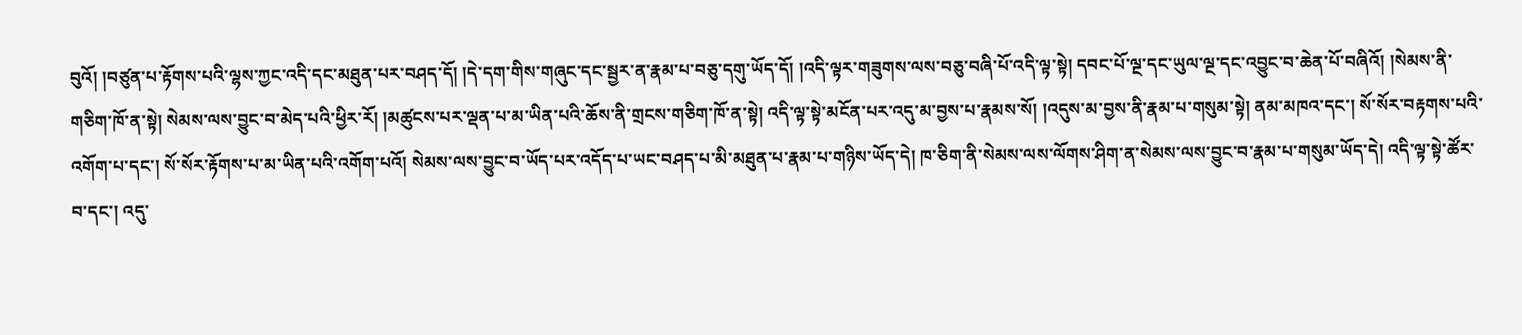བུའོ། །བཙུན་པ་རྟོགས་པའི་ལྷས་ཀྱང་འདི་དང་མཐུན་པར་བཤད་དོ། །དེ་དག་གིས་གཞུང་དང་སྦྱར་ན་རྣམ་པ་བཅུ་དགུ་ཡོད་དོ། །འདི་ལྟར་གཟུགས་ལས་བཅུ་བཞི་པོ་འདི་ལྟ་སྟེ། དབང་པོ་ལྔ་དང་ཡུལ་ལྔ་དང་འབྱུང་བ་ཆེན་པོ་བཞིའོ། །སེམས་ནི་གཅིག་ཁོ་ན་སྟེ། སེམས་ལས་བྱུང་བ་མེད་པའི་ཕྱིར་རོ། །མཚུངས་པར་ལྡན་པ་མ་ཡིན་པའི་ཆོས་ནི་གྲངས་གཅིག་ཁོ་ན་སྟེ། འདི་ལྟ་སྟེ་མངོན་པར་འདུ་མ་བྱས་པ་རྣམས་སོ། །འདུས་མ་བྱས་ནི་རྣམ་པ་གསུམ་སྟེ། ནམ་མཁའ་དང་། སོ་སོར་བརྟགས་པའི་འགོག་པ་དང་། སོ་སོར་རྟོགས་པ་མ་ཡིན་པའི་འགོག་པའོ། སེམས་ལས་བྱུང་བ་ཡོད་པར་འདོད་པ་ཡང་བཤད་པ་མི་མཐུན་པ་རྣམ་པ་གཉིས་ཡོད་དེ། ཁ་ཅིག་ནི་སེམས་ལས་ལོགས་ཤིག་ན་སེམས་ལས་བྱུང་བ་རྣམ་པ་གསུམ་ཡོད་དེ། འདི་ལྟ་སྟེ་ཚོར་བ་དང་། འདུ་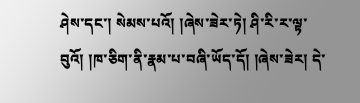ཤེས་དང་། སེམས་པའོ། །ཞེས་ཟེར་ཏེ། ཤི་རི་ར་ལྟ་བུའོ། །ཁ་ཅིག་ནི་རྣམ་པ་བཞི་ཡོད་དོ། །ཞེས་ཟེར། དེ་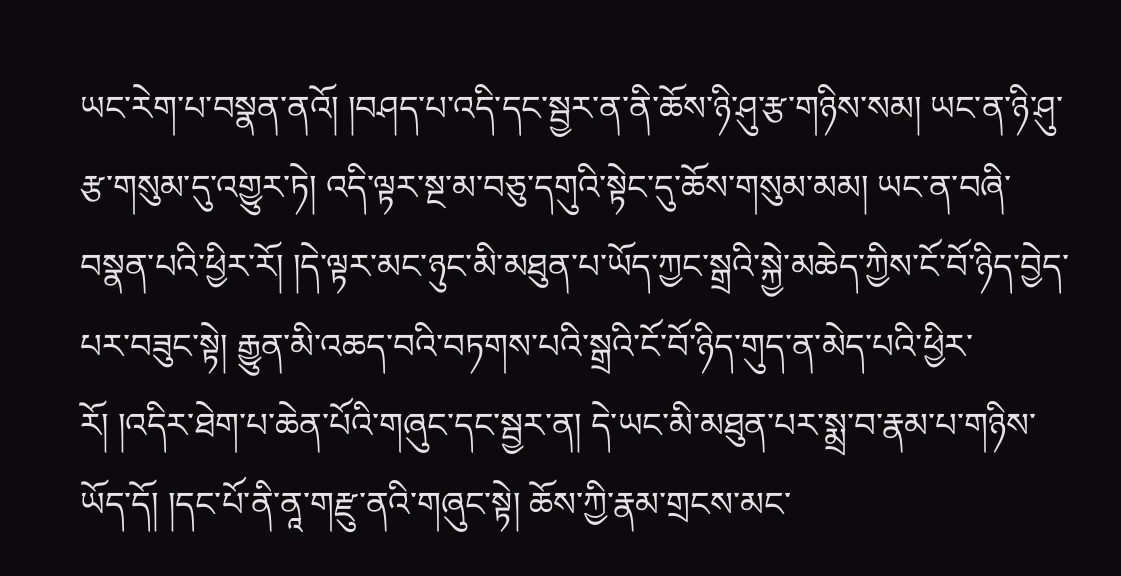ཡང་རེག་པ་བསྣན་ནའོ། །བཤད་པ་འདི་དང་སྦྱར་ན་ནི་ཆོས་ཉི་ཤུ་རྩ་གཉིས་སམ། ཡང་ན་ཉི་ཤུ་རྩ་གསུམ་དུ་འགྱུར་ཏེ། འདི་ལྟར་སྔ་མ་བཅུ་དགུའི་སྟེང་དུ་ཆོས་གསུམ་མམ། ཡང་ན་བཞི་བསྣན་པའི་ཕྱིར་རོ། །དེ་ལྟར་མང་ཉུང་མི་མཐུན་པ་ཡོད་ཀྱང་སྒྲའི་སྐྱེ་མཆེད་ཀྱིས་ངོ་བོ་ཉིད་བྱེད་པར་བཟུང་སྟེ། རྒྱུན་མི་འཆད་བའི་བཏགས་པའི་སྒྲའི་ངོ་བོ་ཉིད་གུད་ན་མེད་པའི་ཕྱིར་རོ། །འདིར་ཐེག་པ་ཆེན་པོའི་གཞུང་དང་སྦྱར་ན། དེ་ཡང་མི་མཐུན་པར་སྨྲ་བ་རྣམ་པ་གཉིས་ཡོད་དོ། །དང་པོ་ནི་ནཱ་གརྫུ་ནའི་གཞུང་སྟེ། ཆོས་ཀྱི་རྣམ་གྲངས་མང་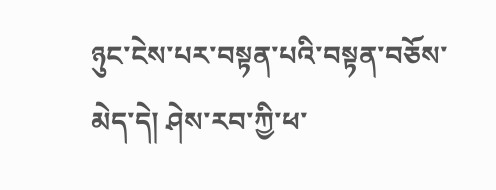ཉུང་ངེས་པར་བསྟན་པའི་བསྟན་བཅོས་མེད་དེ། ཤེས་རབ་ཀྱི་ཕ་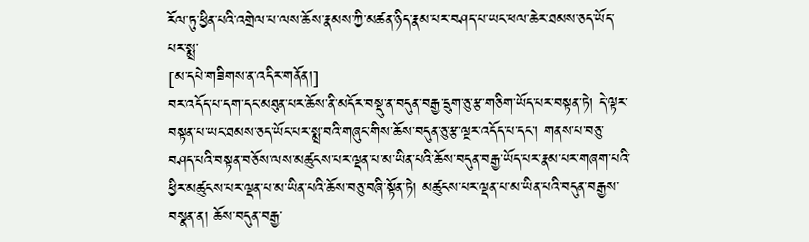རོལ་ཏུ་ཕྱིན་པའི་འགྲེལ་པ་ལས་ཆོས་རྣམས་ཀྱི་མཚན་ཉིད་རྣམ་པར་བཤད་པ་ཡང་ཕལ་ཆེར་ཐམས་ཅད་ཡོད་པར་སྨྲ་
[མ་དཔེ་གཟིགས་ན་འདིར་གནོན།]
བར་འདོད་པ་དག་དང་མཐུན་པར་ཆོས་ནི་མདོར་བསྡུ་ན་བདུན་བརྒྱ་དྲུག་ཅུ་རྩ་གཅིག་ཡོད་པར་བསྟན་ཏེ། དེ་ལྟར་བསྟན་པ་ཡང་ཐམས་ཅད་ཡོང་པར་སྨྲ་བའི་གཞུང་གིས་ཆོས་བདུན་ཅུ་རྩ་ལྔར་འདོད་པ་དང་། གནས་པ་བཅུ་བཤད་པའི་བསྟན་བཅོས་ལས་མཚུངས་པར་ལྡན་པ་མ་ཡིན་པའི་ཆོས་བདུན་བརྒྱ་ཡོད་པར་རྣམ་པར་གཞག་པའི་ཕྱིར་མཚུངས་པར་ལྡན་པ་མ་ཡིན་པའི་ཆོས་བཅུ་བཞི་སྟོན་ཏེ། མཚུངས་པར་ལྡན་པ་མ་ཡིན་པའི་བདུན་བརྒྱས་བསྣན་ན། ཆོས་བདུན་བརྒྱ་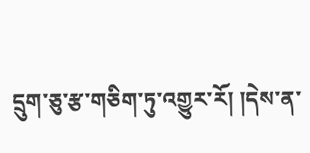དྲུག་ཅུ་རྩ་གཅིག་ཏུ་འགྱུར་རོ། །དེས་ན་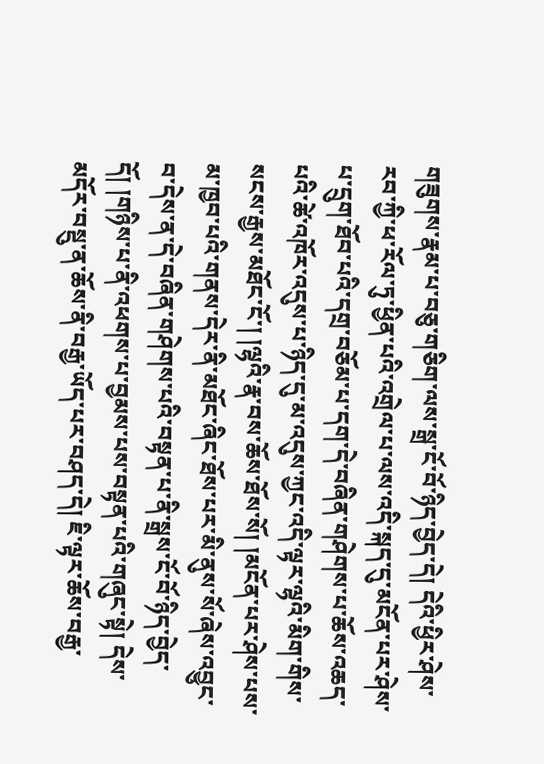གཟུགས་རྣམ་པ་བཅུ་གཅིག་ལས་སྒྲ་ངོ་བོ་ཉིད་བྱེད་དེ། དེའི་ཕྱིར་ཤེས་རབ་ཀྱི་ཕ་རོལ་ཏུ་ཕྱིན་པའི་འགྲེལ་པ་ལས་འདི་སྐད་དུ་མངོན་པར་ཤེས་པ་དྲུག་ཐོབ་པའི་དགྲ་བཅོམ་པ་དག་དེ་བཞིན་གཤེགས་པ་ཆོས་འཆད་པའི་ཚེ་འཁོར་འདུས་པ་ཉིད་དུ་མ་འདུས་ཀྱང་འདི་ལྟར་ལྷའི་མིག་གིས་སངས་རྒྱས་མཐོང་ངོ་། །ལྷའི་རྣ་བས་ཆོས་ཐོས་སོ། །མངོན་པར་ཤེས་པས་མ་ཁྱབ་པའི་གནས་དེར་ནི་མཐོང་ཞིང་ཐོས་པར་མི་ནུས་སོ་ཞེས་འབྱུང་བ་དེས་ན་དེ་བཞིན་གཤེགས་པའི་བསྟན་པ་ནི་སྒྲས་ངོ་བོ་ཉིད་བྱེད་དོ། །གཉིས་པ་ནི་འཕགས་པ་བྱམས་པས་བསྟན་པའི་གཞུང་སྟེ། དེས་མདོར་བསྡུ་ན་ཆོས་ནི་བརྒྱ་ཡོད་པར་བཤད་དེ། ཇི་ལྟར་ཆོས་བརྒྱ་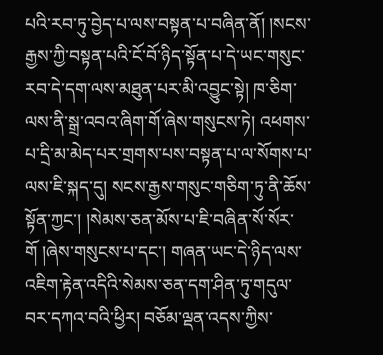པའི་རབ་ཏུ་བྱེད་པ་ལས་བསྟན་པ་བཞིན་ནོ། །སངས་རྒྱས་ཀྱི་བསྟན་པའི་ངོ་བོ་ཉིད་སྟོན་པ་དེ་ཡང་གསུང་རབ་དེ་དག་ལས་མཐུན་པར་མི་འབྱུང་སྟེ། ཁ་ཅིག་ལས་ནི་སྒྲ་འབའ་ཞིག་གོ་ཞེས་གསུངས་ཏེ། འཕགས་པ་དྲི་མ་མེད་པར་གྲགས་པས་བསྟན་པ་ལ་སོགས་པ་ལས་ཇི་སྐད་དུ། སངས་རྒྱས་གསུང་གཅིག་ཏུ་ནི་ཆོས་སྟོན་ཀྱང་། །སེམས་ཅན་མོས་པ་ཇི་བཞིན་སོ་སོར་གོ །ཞེས་གསུངས་པ་དང་། གཞན་ཡང་དེ་ཉིད་ལས་འཇིག་རྟེན་འདིའི་སེམས་ཅན་དག་ཤིན་ཏུ་གདུལ་བར་དཀའ་བའི་ཕྱིར། བཅོམ་ལྡན་འདས་ཀྱིས་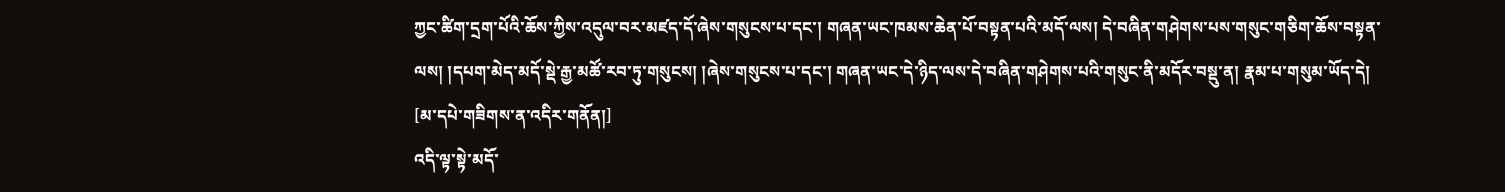ཀྱང་ཚིག་དྲག་པོའི་ཆོས་ཀྱིས་འདུལ་བར་མཛད་དོ་ཞེས་གསུངས་པ་དང་། གཞན་ཡང་ཁམས་ཆེན་པོ་བསྟན་པའི་མདོ་ལས། དེ་བཞིན་གཤེགས་པས་གསུང་གཅིག་ཆོས་བསྟན་ལས། །དཔག་མེད་མདོ་སྡེ་རྒྱ་མཚོ་རབ་ཏུ་གསུངས། །ཞེས་གསུངས་པ་དང་། གཞན་ཡང་དེ་ཉིད་ལས་དེ་བཞིན་གཤེགས་པའི་གསུང་ནི་མདོར་བསྡུ་ན། རྣམ་པ་གསུམ་ཡོད་དེ།
[མ་དཔེ་གཟིགས་ན་འདིར་གནོན།]
འདི་ལྟ་སྟེ་མདོ་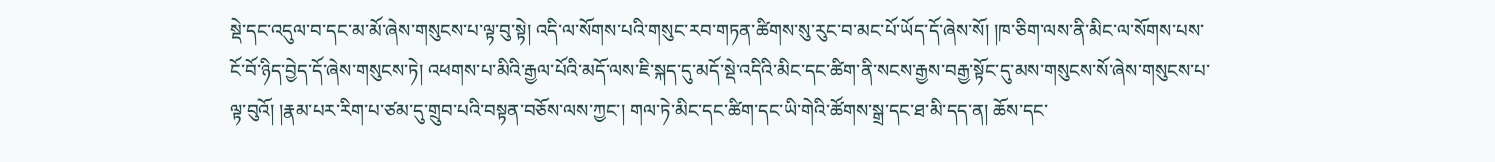སྡེ་དང་འདུལ་བ་དང་མ་མོ་ཞེས་གསུངས་པ་ལྟ་བུ་སྟེ། འདི་ལ་སོགས་པའི་གསུང་རབ་གཏན་ཚིགས་སུ་རུང་བ་མང་པོ་ཡོད་དོ་ཞེས་སོ། །ཁ་ཅིག་ལས་ནི་མིང་ལ་སོགས་པས་ངོ་བོ་ཉིད་བྱེད་དོ་ཞེས་གསུངས་ཏེ། འཕགས་པ་མིའི་རྒྱལ་པོའི་མདོ་ལས་ཇི་སྐད་དུ་མདོ་སྡེ་འདིའི་མིང་དང་ཚིག་ནི་སངས་རྒྱས་བརྒྱ་སྟོང་དུ་མས་གསུངས་སོ་ཞེས་གསུངས་པ་ལྟ་བུའོ། །རྣམ་པར་རིག་པ་ཙམ་དུ་གྲུབ་པའི་བསྟན་བཅོས་ལས་ཀྱང་། གལ་ཏེ་མིང་དང་ཚིག་དང་ཡི་གེའི་ཚོགས་སྒྲ་དང་ཐ་མི་དད་ན། ཆོས་དང་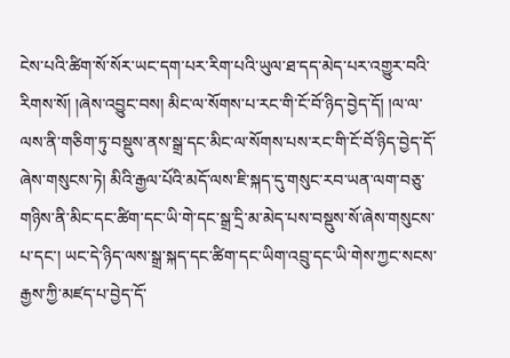ངེས་པའི་ཚིག་སོ་སོར་ཡང་དག་པར་རིག་པའི་ཡུལ་ཐ་དད་མེད་པར་འགྱུར་བའི་རིགས་སོ། །ཞེས་འབྱུང་བས། མིང་ལ་སོགས་པ་རང་གི་ངོ་བོ་ཉིད་བྱེད་དོ། །ལ་ལ་ལས་ནི་གཅིག་ཏུ་བསྡུས་ནས་སྒྲ་དང་མིང་ལ་སོགས་པས་རང་གི་ངོ་བོ་ཉིད་བྱེད་དོ་ཞེས་གསུངས་ཏེ། མིའི་རྒྱལ་པོའི་མདོ་ལས་ཇི་སྐད་དུ་གསུང་རབ་ཡན་ལག་བཅུ་གཉིས་ནི་མིང་དང་ཚིག་དང་ཡི་གེ་དང་སྒྲ་དྲི་མ་མེད་པས་བསྡུས་སོ་ཞེས་གསུངས་པ་དང་། ཡང་དེ་ཉིད་ལས་སྒྲ་སྐད་དང་ཚིག་དང་ཡིག་འབྲུ་དང་ཡི་གེས་ཀྱང་སངས་རྒྱས་ཀྱི་མཛད་པ་བྱེད་དོ་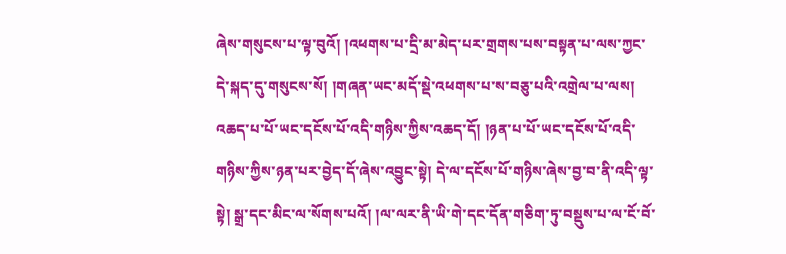ཞེས་གསུངས་པ་ལྟ་བུའོ། །འཕགས་པ་དྲི་མ་མེད་པར་གྲགས་པས་བསྟན་པ་ལས་ཀྱང་དེ་སྐད་དུ་གསུངས་སོ། །གཞན་ཡང་མདོ་སྡེ་འཕགས་པ་ས་བཅུ་པའི་འགྲེལ་པ་ལས། འཆད་པ་པོ་ཡང་དངོས་པོ་འདི་གཉིས་ཀྱིས་འཆད་དོ། །ཉན་པ་པོ་ཡང་དངོས་པོ་འདི་གཉིས་ཀྱིས་ཉན་པར་བྱེད་དོ་ཞེས་འབྱུང་སྟེ། དེ་ལ་དངོས་པོ་གཉིས་ཞེས་བྱ་བ་ནི་འདི་ལྟ་སྟེ། སྒྲ་དང་མིང་ལ་སོགས་པའོ། །ལ་ལར་ནི་ཡི་གེ་དང་དོན་གཅིག་ཏུ་བསྡུས་པ་ལ་ངོ་བོ་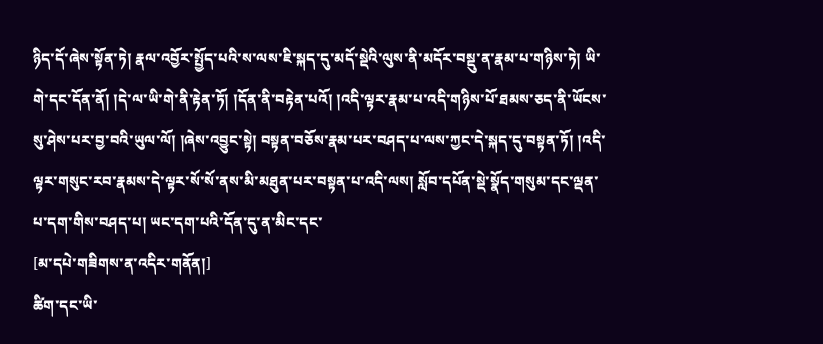ཉིད་དོ་ཞེས་སྟོན་ཏེ། རྣལ་འབྱོར་སྤྱོད་པའི་ས་ལས་ཇི་སྐད་དུ་མདོ་སྡེའི་ལུས་ནི་མདོར་བསྡུ་ན་རྣམ་པ་གཉིས་ཏེ། ཡི་གེ་དང་དོན་ནོ། །དེ་ལ་ཡི་གེ་ནི་རྟེན་ཏོ། །དོན་ནི་བརྟེན་པའོ། །འདི་ལྟར་རྣམ་པ་འདི་གཉིས་པོ་ཐམས་ཅད་ནི་ཡོངས་སུ་ཤེས་པར་བྱ་བའི་ཡུལ་ལོ། །ཞེས་འབྱུང་སྟེ། བསྟན་བཅོས་རྣམ་པར་བཤད་པ་ལས་ཀྱང་དེ་སྐད་དུ་བསྟན་ཏོ། །འདི་ལྟར་གསུང་རབ་རྣམས་དེ་ལྟར་སོ་སོ་ནས་མི་མཐུན་པར་བསྟན་པ་འདི་ལས། སློབ་དཔོན་སྡེ་སྣོད་གསུམ་དང་ལྡན་པ་དག་གིས་བཤད་པ། ཡང་དག་པའི་དོན་དུ་ན་མིང་དང་
[མ་དཔེ་གཟིགས་ན་འདིར་གནོན།]
ཚིག་དང་ཡི་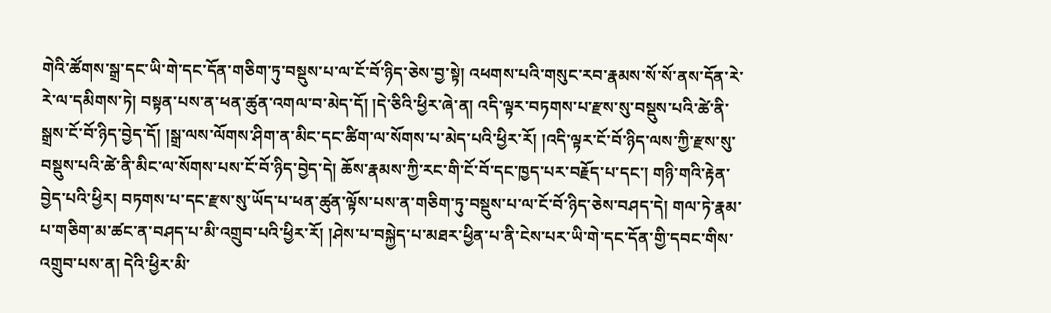གེའི་ཚོགས་སྒྲ་དང་ཡི་གེ་དང་དོན་གཅིག་ཏུ་བསྡུས་པ་ལ་ངོ་བོ་ཉིད་ཅེས་བྱ་སྟེ། འཕགས་པའི་གསུང་རབ་རྣམས་སོ་སོ་ནས་དོན་རེ་རེ་ལ་དམིགས་ཏེ། བསྟན་པས་ན་ཕན་ཚུན་འགལ་བ་མེད་དོ། །དེ་ཅིའི་ཕྱིར་ཞེ་ན། འདི་ལྟར་བཏགས་པ་རྫས་སུ་བསྡུས་པའི་ཚེ་ནི་སྒྲས་ངོ་བོ་ཉིད་བྱེད་དོ། །སྒྲ་ལས་ལོགས་ཤིག་ན་མིང་དང་ཚིག་ལ་སོགས་པ་མེད་པའི་ཕྱིར་རོ། །འདི་ལྟར་ངོ་བོ་ཉིད་ལས་ཀྱི་རྫས་སུ་བསྡུས་པའི་ཚེ་ནི་མིང་ལ་སོགས་པས་ངོ་བོ་ཉིད་བྱེད་དེ། ཆོས་རྣམས་ཀྱི་རང་གི་ངོ་བོ་དང་ཁྱད་པར་བརྗོད་པ་དང་། གཉི་གའི་རྟེན་བྱེད་པའི་ཕྱིར། བཏགས་པ་དང་རྫས་སུ་ཡོད་པ་ཕན་ཚུན་ལྟོས་པས་ན་གཅིག་ཏུ་བསྡུས་པ་ལ་ངོ་བོ་ཉིད་ཅེས་བཤད་དེ། གལ་ཏེ་རྣམ་པ་གཅིག་མ་ཚང་ན་བཤད་པ་མི་འགྲུབ་པའི་ཕྱིར་རོ། །ཤེས་པ་བསྐྱེད་པ་མཐར་ཕྱིན་པ་ནི་ངེས་པར་ཡི་གེ་དང་དོན་གྱི་དབང་གིས་འགྲུབ་པས་ན། དེའི་ཕྱིར་མི་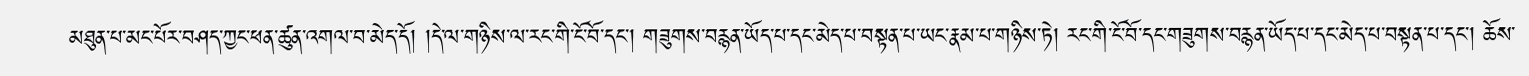མཐུན་པ་མང་པོར་བཤད་ཀྱང་ཕན་ཚུན་འགལ་བ་མེད་དོ། །དེ་ལ་གཉིས་ལ་རང་གི་ངོ་བོ་དང་། གཟུགས་བརྙན་ཡོད་པ་དང་མེད་པ་བསྟན་པ་ཡང་རྣམ་པ་གཉིས་ཏེ། རང་གི་ངོ་བོ་དང་གཟུགས་བརྙན་ཡོད་པ་དང་མེད་པ་བསྟན་པ་དང་། ཆོས་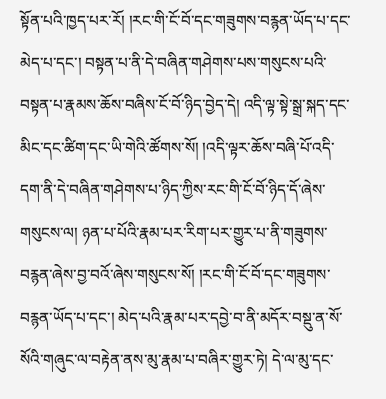སྟོན་པའི་ཁྱད་པར་རོ། །རང་གི་ངོ་བོ་དང་གཟུགས་བརྙན་ཡོད་པ་དང་མེད་པ་དང་། བསྟན་པ་ནི་དེ་བཞིན་གཤེགས་པས་གསུངས་པའི་བསྟན་པ་རྣམས་ཆོས་བཞིས་ངོ་བོ་ཉིད་བྱེད་དེ། འདི་ལྟ་སྟེ་སྒྲ་སྐད་དང་མིང་དང་ཚིག་དང་ཡི་གེའི་ཚོགས་སོ། །འདི་ལྟར་ཆོས་བཞི་པོ་འདི་དག་ནི་དེ་བཞིན་གཤེགས་པ་ཉིད་ཀྱིས་རང་གི་ངོ་བོ་ཉིད་དོ་ཞེས་གསུངས་ལ། ཉན་པ་པོའི་རྣམ་པར་རིག་པར་གྱུར་པ་ནི་གཟུགས་བརྙན་ཞེས་བྱ་བའོ་ཞེས་གསུངས་སོ། །རང་གི་ངོ་བོ་དང་གཟུགས་བརྙན་ཡོད་པ་དང་། མེད་པའི་རྣམ་པར་དབྱེ་བ་ནི་མདོར་བསྡུ་ན་སོ་སོའི་གཞུང་ལ་བརྟེན་ནས་མུ་རྣམ་པ་བཞིར་གྱུར་ཏེ། དེ་ལ་མུ་དང་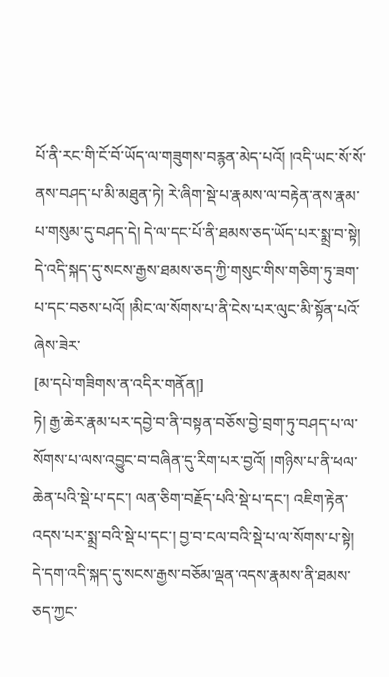པོ་ནི་རང་གི་ངོ་བོ་ཡོད་ལ་གཟུགས་བརྙན་མེད་པའོ། །འདི་ཡང་སོ་སོ་ནས་བཤད་པ་མི་མཐུན་ཏེ། རེ་ཞིག་སྡེ་པ་རྣམས་ལ་བརྟེན་ནས་རྣམ་པ་གསུམ་དུ་བཤད་དེ། དེ་ལ་དང་པོ་ནི་ཐམས་ཅད་ཡོད་པར་སྨྲ་བ་སྟེ། དེ་འདི་སྐད་དུ་སངས་རྒྱས་ཐམས་ཅད་ཀྱི་གསུང་གིས་གཅིག་ཏུ་ཟག་པ་དང་བཅས་པའོ། །མིང་ལ་སོགས་པ་ནི་ངེས་པར་ལུང་མི་སྟོན་པའོ་ཞེས་ཟེར་
[མ་དཔེ་གཟིགས་ན་འདིར་གནོན།]
ཏེ། རྒྱ་ཆེར་རྣམ་པར་དབྱེ་བ་ནི་བསྟན་བཅོས་བྱེ་བྲག་ཏུ་བཤད་པ་ལ་སོགས་པ་ལས་འབྱུང་བ་བཞིན་དུ་རིག་པར་བྱའོ། །གཉིས་པ་ནི་ཕལ་ཆེན་པའི་སྡེ་པ་དང་། ལན་ཅིག་བརྗོད་པའི་སྡེ་པ་དང་། འཇིག་རྟེན་འདས་པར་སྨྲ་བའི་སྡེ་པ་དང་། བྱ་བ་ངལ་བའི་སྡེ་པ་ལ་སོགས་པ་སྟེ། དེ་དག་འདི་སྐད་དུ་སངས་རྒྱས་བཅོམ་ལྡན་འདས་རྣམས་ནི་ཐམས་ཅད་ཀྱང་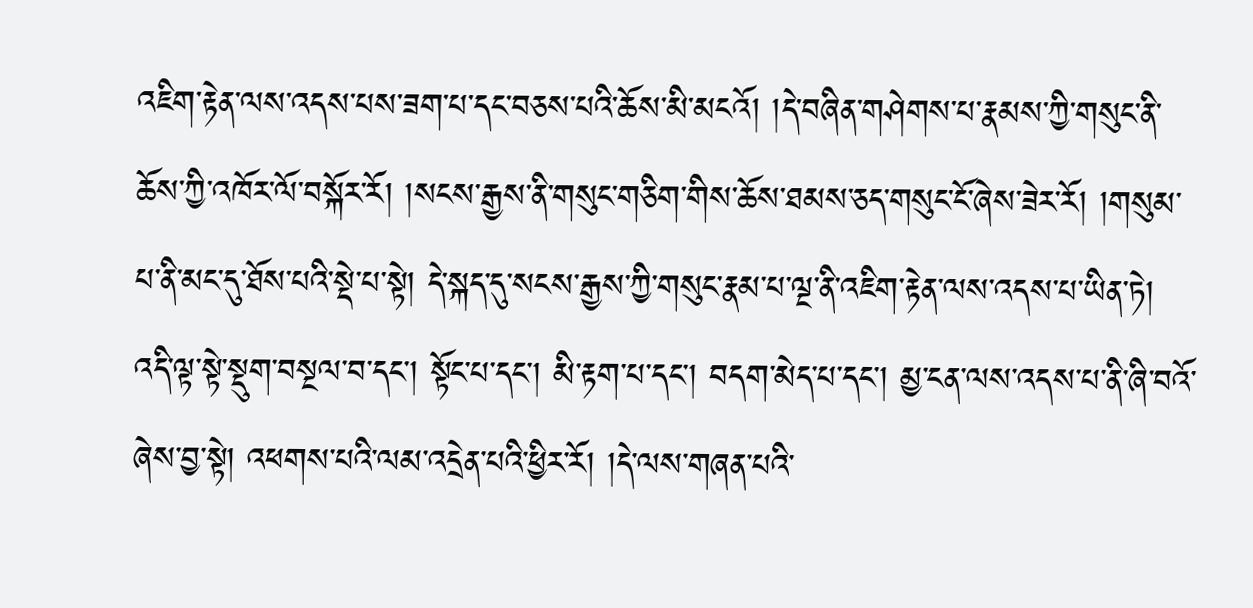འཇིག་རྟེན་ལས་འདས་པས་ཟག་པ་དང་བཅས་པའི་ཆོས་མི་མངའོ། །དེ་བཞིན་གཤེགས་པ་རྣམས་ཀྱི་གསུང་ནི་ཆོས་ཀྱི་འཁོར་ལོ་བསྐོར་རོ། །སངས་རྒྱས་ནི་གསུང་གཅིག་གིས་ཆོས་ཐམས་ཅད་གསུང་ངོ་ཞེས་ཟེར་རོ། །གསུམ་པ་ནི་མང་དུ་ཐོས་པའི་སྡེ་པ་སྟེ། དེ་སྐད་དུ་སངས་རྒྱས་ཀྱི་གསུང་རྣམ་པ་ལྔ་ནི་འཇིག་རྟེན་ལས་འདས་པ་ཡིན་ཏེ། འདི་ལྟ་སྟེ་སྡུག་བསྔལ་བ་དང་། སྟོང་པ་དང་། མི་རྟག་པ་དང་། བདག་མེད་པ་དང་། མྱ་ངན་ལས་འདས་པ་ནི་ཞི་བའོ་ཞེས་བྱ་སྟེ། འཕགས་པའི་ལམ་འདྲེན་པའི་ཕྱིར་རོ། །དེ་ལས་གཞན་པའི་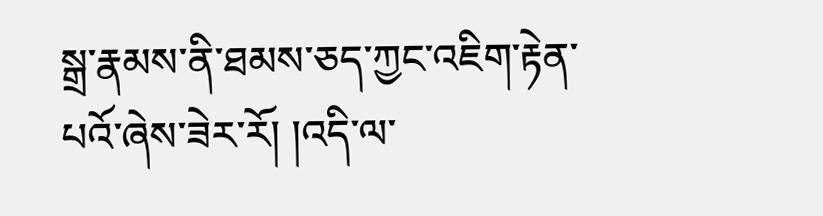སྒྲ་རྣམས་ནི་ཐམས་ཅད་ཀྱང་འཇིག་རྟེན་པའོ་ཞེས་ཟེར་རོ། །འདི་ལ་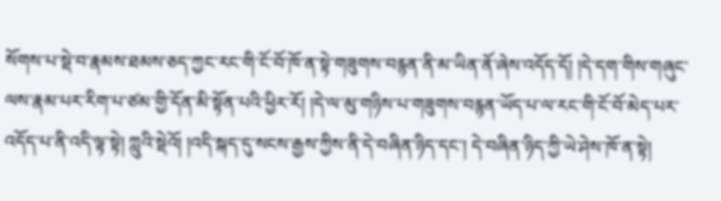སོགས་པ་སྡེ་བ་རྣམས་ཐམས་ཅད་ཀྱང་རང་གི་ངོ་བོ་ཁོ་ན་སྟེ་གཟུགས་བརྙན་ནི་མ་ཡིན་ནོ་ཞེས་འདོད་དོ། །དེ་དག་གིས་གཞུང་ལས་རྣམ་པར་རིག་པ་ཙམ་གྱི་དོན་མི་སྟོན་པའི་ཕྱིར་རོ། །དེ་ལ་མུ་གཉིས་པ་གཟུགས་བརྙན་ཡོད་པ་ལ་རང་གི་ངོ་བོ་མེད་པར་འདོད་པ་ནི་འདི་ལྟ་སྟེ། ཀླུའི་སྡེའོ། །འདི་སྐད་དུ་སངས་རྒྱས་ཀྱིས་ནི་དེ་བཞིན་ཉིད་དང་། དེ་བཞིན་ཉིད་ཀྱི་ཡེ་ཤེས་ཁོ་ན་སྟེ།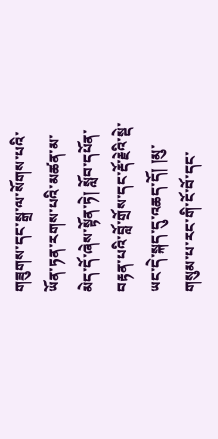གཟུགས་དང་སྒྲ་ལ་སོགས་པའི་ཡོན་ཏན་རགས་པའི་མཚན་མ་མེད་དོ་ཞེས་སྟོན་ཏེ། སློབ་དཔོན་བརྟན་པའི་བློ་གྲོས་དང་རྡོ་རྗེའི་སྡེ་ཡང་དེ་སྐད་དུ་འཆད་དོ། །མུ་གསུམ་པ་རང་གི་ངོ་བོ་དང་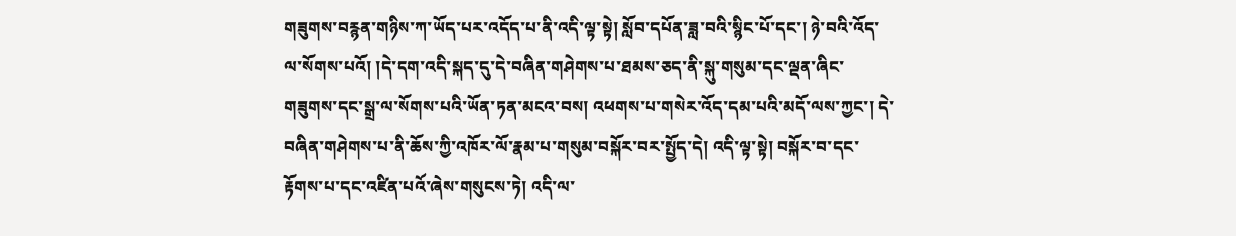གཟུགས་བརྙན་གཉིས་ཀ་ཡོད་པར་འདོད་པ་ནི་འདི་ལྟ་སྟེ། སློབ་དཔོན་ཟླ་བའི་སྙིང་པོ་དང་། ཉེ་བའི་འོད་ལ་སོགས་པའོ། །དེ་དག་འདི་སྐད་དུ་དེ་བཞིན་གཤེགས་པ་ཐམས་ཅད་ནི་སྐུ་གསུམ་དང་ལྡན་ཞིང་གཟུགས་དང་སྒྲ་ལ་སོགས་པའི་ཡོན་ཏན་མངའ་བས། འཕགས་པ་གསེར་འོད་དམ་པའི་མདོ་ལས་ཀྱང་། དེ་བཞིན་གཤེགས་པ་ནི་ཆོས་ཀྱི་འཁོར་ལོ་རྣམ་པ་གསུམ་བསྐོར་བར་སྤྱོད་དེ། འདི་ལྟ་སྟེ། བསྐོར་བ་དང་རྟོགས་པ་དང་འཛིན་པའོ་ཞེས་གསུངས་ཏེ། འདི་ལ་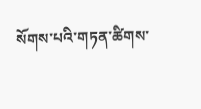སོགས་པའི་གཏན་ཚིགས་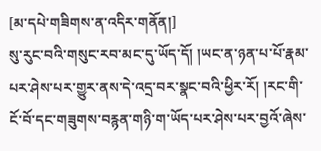[མ་དཔེ་གཟིགས་ན་འདིར་གནོན།]
སུ་རུང་བའི་གསུང་རབ་མང་དུ་ཡོད་དོ། །ཡང་ན་ཉན་པ་པོ་རྣམ་པར་ཤེས་པར་གྱུར་ནས་དེ་འདྲ་བར་སྣང་བའི་ཕྱིར་རོ། །རང་གི་ངོ་བོ་དང་གཟུགས་བརྙན་གཉི་ག་ཡོད་པར་ཤེས་པར་བྱའོ་ཞེས་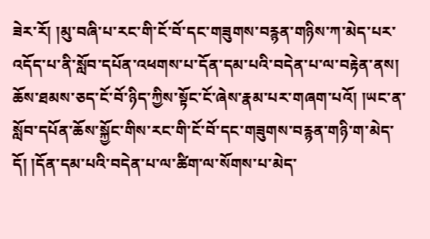ཟེར་རོ། །མུ་བཞི་པ་རང་གི་ངོ་བོ་དང་གཟུགས་བརྙན་གཉིས་ཀ་མེད་པར་འདོད་པ་ནི་སློབ་དཔོན་འཕགས་པ་དོན་དམ་པའི་བདེན་པ་ལ་བརྟེན་ནས། ཆོས་ཐམས་ཅད་ངོ་བོ་ཉིད་ཀྱིས་སྟོང་ངོ་ཞེས་རྣམ་པར་གཞག་པའོ། །ཡང་ན་སློབ་དཔོན་ཆོས་སྐྱོང་གིས་རང་གི་ངོ་བོ་དང་གཟུགས་བརྙན་གཉི་ག་མེད་དོ། །དོན་དམ་པའི་བདེན་པ་ལ་ཚིག་ལ་སོགས་པ་མེད་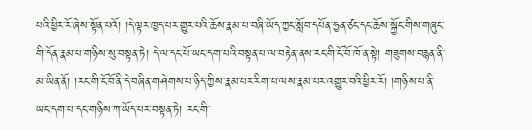པའི་ཕྱིར་རོ་ཞེས་སྟོན་པའོ། །དེ་ལྟར་ཁྱད་པར་གྱུར་པའི་ཆོས་རྣམ་པ་བཞི་ཡོད་ཀྱང་སློབ་དཔོན་ཧྱན་ཙང་དང་ཆོས་སྐྱོང་གིས་གཞུང་གི་དོན་རྣམ་པ་གཉིས་སུ་བསྟན་ཏེ། དེ་ལ་དང་པོ་ཡང་དག་པའི་བསྟན་པ་ལ་བརྟེན་ནས་རང་གི་ངོ་བོ་ཁོ་ན་སྟེ། གཟུགས་བརྙན་ནི་མ་ཡིན་ནོ། །རང་གི་ངོ་བོ་ནི་དེ་བཞིན་གཤེགས་པ་ཉིད་ཀྱིས་རྣམ་པར་རིག་པ་ལས་རྣམ་པར་འགྱུར་བའི་ཕྱིར་རོ། །གཉིས་པ་ནི་ཡང་དག་པ་དང་གཉིས་ཀ་ཡོད་པར་བསྟན་ཏེ། རང་གི་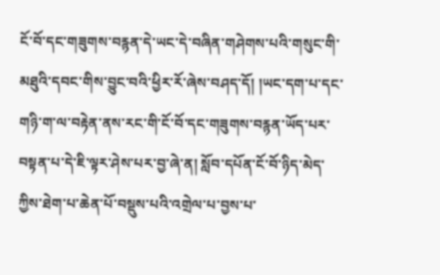ངོ་བོ་དང་གཟུགས་བརྙན་དེ་ཡང་དེ་བཞིན་གཤེགས་པའི་གསུང་གི་མཐུའི་དབང་གིས་བྱུང་བའི་ཕྱིར་རོ་ཞེས་བཤད་དོ། །ཡང་དག་པ་དང་གཉི་ག་ལ་བརྟེན་ནས་རང་གི་ངོ་བོ་དང་གཟུགས་བརྙན་ཡོད་པར་བསྟན་པ་དེ་ཇི་ལྟར་ཤེས་པར་བྱ་ཞེ་ན། སློབ་དཔོན་ངོ་བོ་ཉིད་མེད་ཀྱིས་ཐེག་པ་ཆེན་པོ་བསྡུས་པའི་འགྲེལ་པ་བྱས་པ་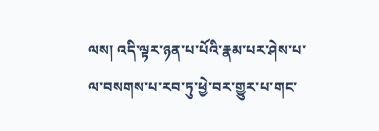ལས། འདི་ལྟར་ཉན་པ་པོའི་རྣམ་པར་ཤེས་པ་ལ་བསགས་པ་རབ་ཏུ་ཕྱེ་བར་གྱུར་པ་གང་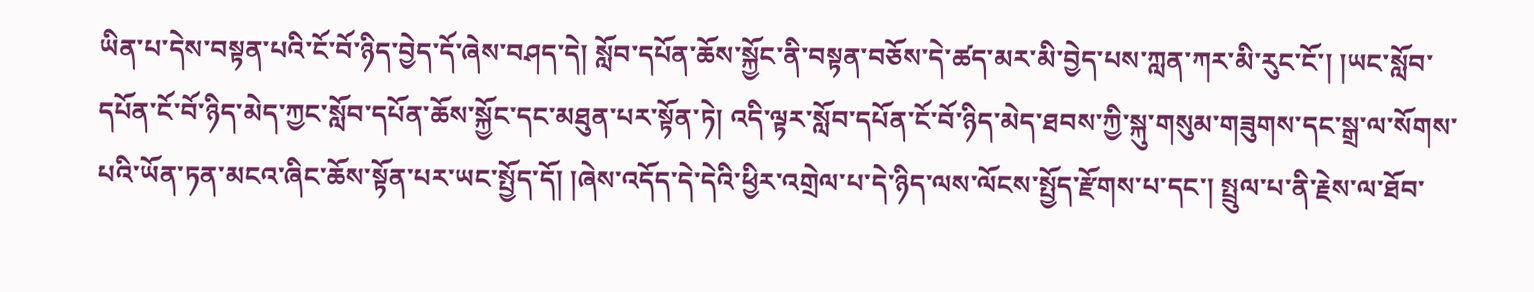ཡིན་པ་དེས་བསྟན་པའི་ངོ་བོ་ཉིད་བྱེད་དོ་ཞེས་བཤད་དེ། སློབ་དཔོན་ཆོས་སྐྱོང་ནི་བསྟན་བཅོས་དེ་ཚད་མར་མི་བྱེད་པས་ཀླན་ཀར་མི་རུང་ངོ་། །ཡང་སློབ་དཔོན་ངོ་བོ་ཉིད་མེད་ཀྱང་སློབ་དཔོན་ཆོས་སྐྱོང་དང་མཐུན་པར་སྟོན་ཏེ། འདི་ལྟར་སློབ་དཔོན་ངོ་བོ་ཉིད་མེད་ཐབས་ཀྱི་སྐུ་གསུམ་གཟུགས་དང་སྒྲ་ལ་སོགས་པའི་ཡོན་ཏན་མངའ་ཞིང་ཆོས་སྟོན་པར་ཡང་སྤྱོད་དོ། །ཞེས་འདོད་དེ་དེའི་ཕྱིར་འགྲེལ་པ་དེ་ཉིད་ལས་ལོངས་སྤྱོད་རྫོགས་པ་དང་། སྤྲུལ་པ་ནི་རྗེས་ལ་ཐོབ་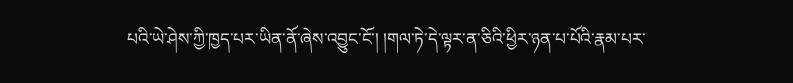པའི་ཡེ་ཤེས་ཀྱི་ཁྱད་པར་ཡིན་ནོ་ཞེས་འབྱུང་ངོ་། །གལ་ཏེ་དེ་ལྟར་ན་ཅིའི་ཕྱིར་ཉན་པ་པོའི་རྣམ་པར་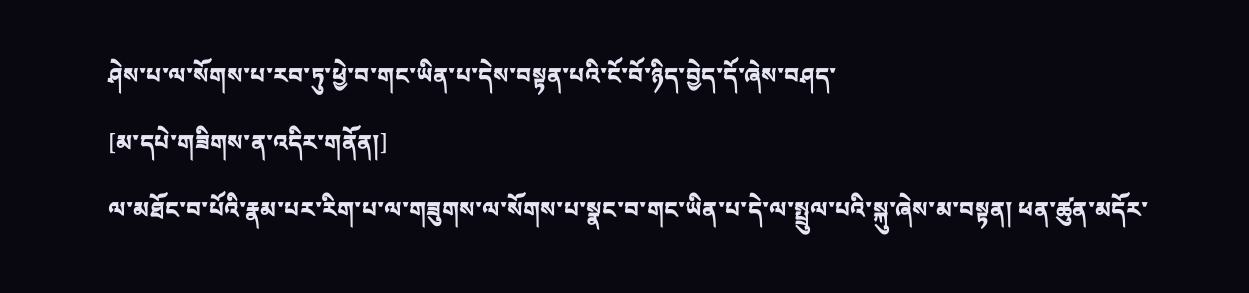ཤེས་པ་ལ་སོགས་པ་རབ་ཏུ་ཕྱེ་བ་གང་ཡིན་པ་དེས་བསྟན་པའི་ངོ་བོ་ཉིད་བྱེད་དོ་ཞེས་བཤད་
[མ་དཔེ་གཟིགས་ན་འདིར་གནོན།]
ལ་མཐོང་བ་པོའི་རྣམ་པར་རིག་པ་ལ་གཟུགས་ལ་སོགས་པ་སྣང་བ་གང་ཡིན་པ་དེ་ལ་སྤྲུལ་པའི་སྐུ་ཞེས་མ་བསྟན། ཕན་ཚུན་མདོར་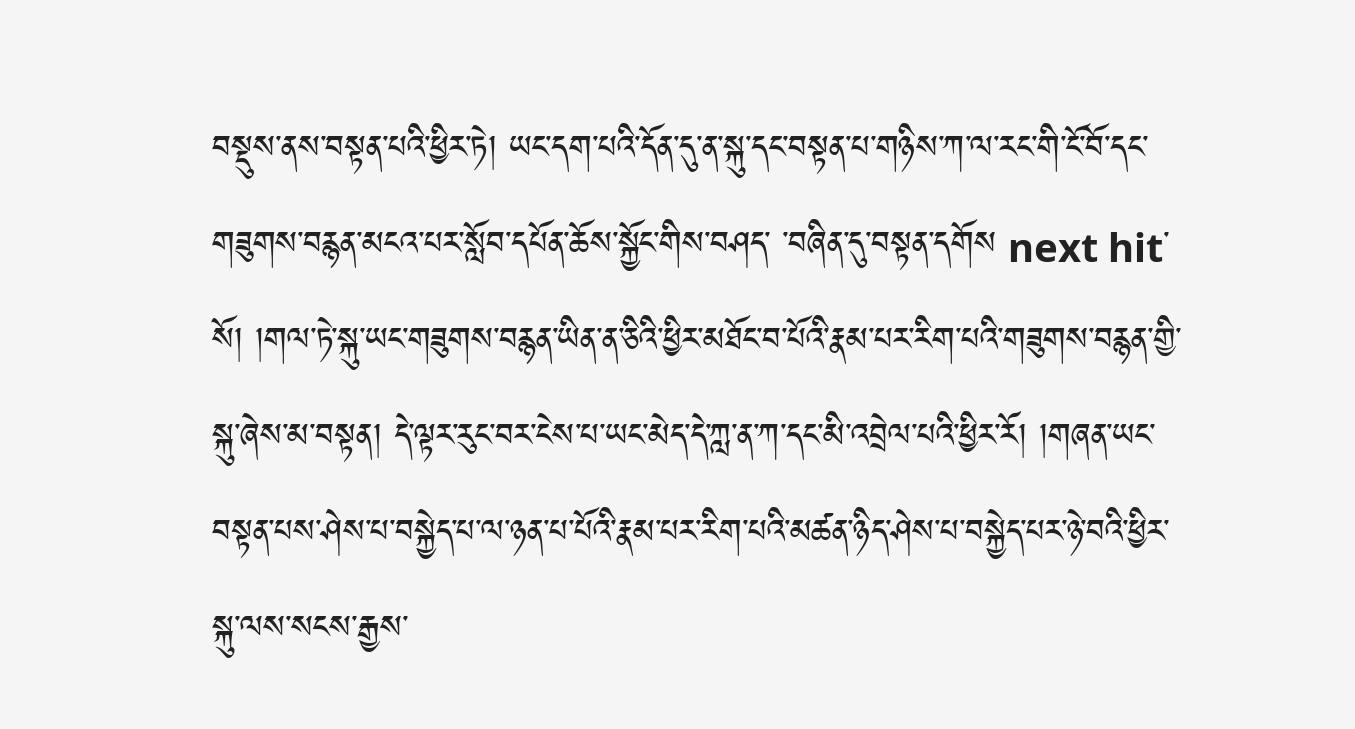བསྡུས་ནས་བསྟན་པའི་ཕྱིར་ཏེ། ཡང་དག་པའི་དོན་དུ་ན་སྐུ་དང་བསྟན་པ་གཉིས་ཀ་ལ་རང་གི་ངོ་བོ་དང་གཟུགས་བརྙན་མངའ་པར་སློབ་དཔོན་ཆོས་སྐྱོང་གིས་བཤད་ ་བཞིན་དུ་བསྟན་དགོས next hit་སོ། །གལ་ཏེ་སྐུ་ཡང་གཟུགས་བརྙན་ཡིན་ན་ཅིའི་ཕྱིར་མཐོང་བ་པོའི་རྣམ་པར་རིག་པའི་གཟུགས་བརྙན་གྱི་སྐུ་ཞེས་མ་བསྟན། དེ་ལྟར་རུང་བར་ངེས་པ་ཡང་མེད་དེ་ཀླ་ན་ཀ་དང་མི་འབྲེལ་པའི་ཕྱིར་རོ། །གཞན་ཡང་བསྟན་པས་ཤེས་པ་བསྐྱེད་པ་ལ་ཉན་པ་པོའི་རྣམ་པར་རིག་པའི་མཚན་ཉིད་ཤེས་པ་བསྐྱེད་པར་ཉེ་བའི་ཕྱིར་སྐུ་ལས་སངས་རྒྱས་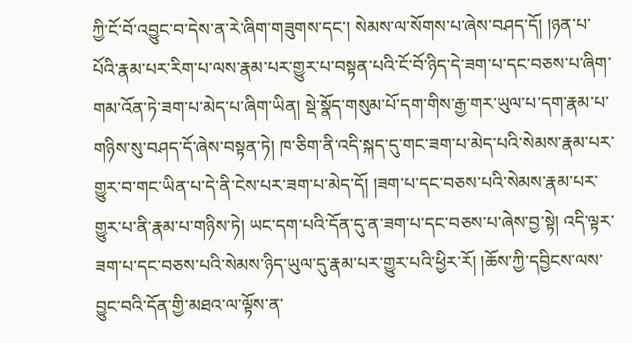ཀྱི་ངོ་བོ་འབྱུང་བ་དེས་ན་རེ་ཞིག་གཟུགས་དང་། སེམས་ལ་སོགས་པ་ཞེས་བཤད་དོ། །ཉན་པ་པོའི་རྣམ་པར་རིག་པ་ལས་རྣམ་པར་གྱུར་པ་བསྟན་པའི་ངོ་བོ་ཉིད་དེ་ཟག་པ་དང་བཅས་པ་ཞིག་གམ་འོན་ཏེ་ཟག་པ་མེད་པ་ཞིག་ཡིན། སྡེ་སྣོད་གསུམ་པོ་དག་གིས་རྒྱ་གར་ཡུལ་པ་དག་རྣམ་པ་གཉིས་སུ་བཤད་དོ་ཞེས་བསྟན་ཏེ། ཁ་ཅིག་ནི་འདི་སྐད་དུ་གང་ཟག་པ་མེད་པའི་སེམས་རྣམ་པར་གྱུར་བ་གང་ཡིན་པ་དེ་ནི་ངེས་པར་ཟག་པ་མེད་དོ། །ཟག་པ་དང་བཅས་པའི་སེམས་རྣམ་པར་གྱུར་པ་ནི་རྣམ་པ་གཉིས་ཏེ། ཡང་དག་པའི་དོན་དུ་ན་ཟག་པ་དང་བཅས་པ་ཞེས་བྱ་སྟེ། འདི་ལྟར་ཟག་པ་དང་བཅས་པའི་སེམས་ཉིད་ཡུལ་དུ་རྣམ་པར་གྱུར་པའི་ཕྱིར་རོ། །ཆོས་ཀྱི་དབྱིངས་ལས་བྱུང་བའི་དོན་གྱི་མཐའ་ལ་ལྟོས་ན་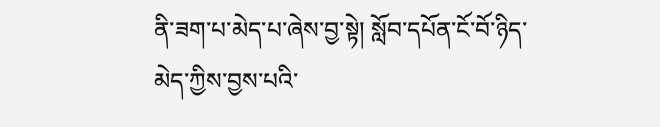ནི་ཟག་པ་མེད་པ་ཞེས་བྱ་སྟེ། སློབ་དཔོན་ངོ་བོ་ཉིད་མེད་ཀྱིས་བྱས་པའི་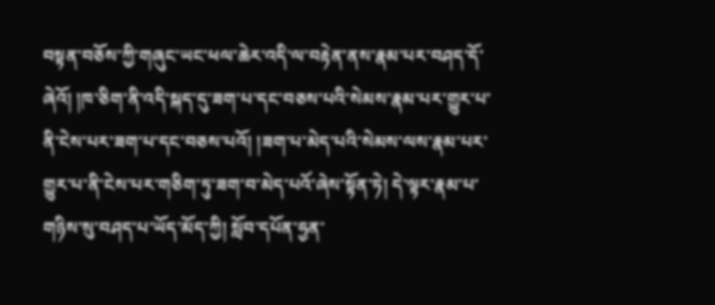བསྟན་བཅོས་ཀྱི་གཞུང་ཡང་ཕལ་ཆེར་འདི་ལ་བརྟེན་ནས་རྣམ་པར་བཤད་དོ་ཞེའོ། །ཁ་ཅིག་ནི་འདི་སྐད་དུ་ཟག་པ་དང་བཅས་པའི་སེམས་རྣམ་པར་གྱུར་པ་ནི་ངེས་པར་ཟག་པ་དང་བཅས་པའོ། །ཟག་པ་མེད་པའི་སེམས་ལས་རྣམ་པར་གྱུར་པ་ནི་ངེས་པར་གཅིག་ཏུ་ཟག་བ་མེད་པའོ་ཞེས་སྟོན་ཏེ། དེ་ལྟར་རྣམ་པ་གཉིས་སུ་བཤད་པ་ཡོད་མོད་ཀྱི། སློབ་དཔོན་ཧྱན་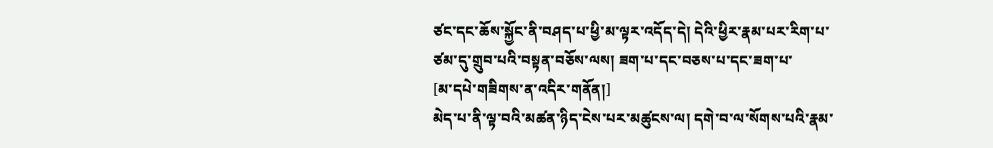ཙང་དང་ཆོས་སྐྱོང་ནི་བཤད་པ་ཕྱི་མ་ལྟར་འདོད་དེ། དེའི་ཕྱིར་རྣམ་པར་རིག་པ་ཙམ་དུ་གྲུབ་པའི་བསྟན་བཅོས་ལས། ཟག་པ་དང་བཅས་པ་དང་ཟག་པ་
[མ་དཔེ་གཟིགས་ན་འདིར་གནོན།]
མེད་པ་ནི་ལྟ་བའི་མཚན་ཉིད་ངེས་པར་མཚུངས་ལ། དགེ་བ་ལ་སོགས་པའི་རྣམ་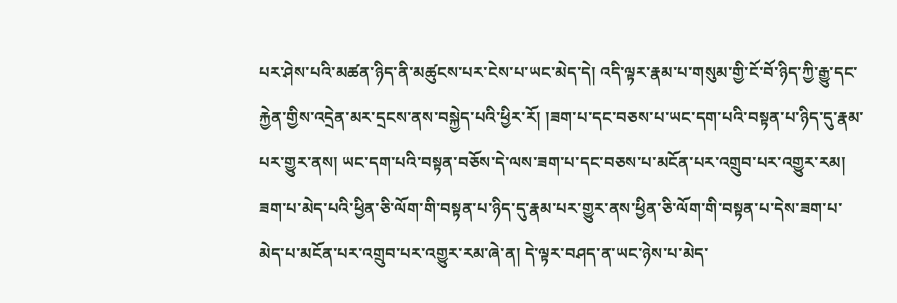པར་ཤེས་པའི་མཚན་ཉིད་ནི་མཚུངས་པར་ངེས་པ་ཡང་མེད་དེ། འདི་ལྟར་རྣམ་པ་གསུམ་གྱི་ངོ་བོ་ཉིད་ཀྱི་རྒྱུ་དང་རྐྱེན་གྱིས་འདྲེན་མར་དྲངས་ནས་བསྐྱེད་པའི་ཕྱིར་རོ། །ཟག་པ་དང་བཅས་པ་ཡང་དག་པའི་བསྟན་པ་ཉིད་དུ་རྣམ་པར་གྱུར་ནས། ཡང་དག་པའི་བསྟན་བཅོས་དེ་ལས་ཟག་པ་དང་བཅས་པ་མངོན་པར་འགྲུབ་པར་འགྱུར་རམ། ཟག་པ་མེད་པའི་ཕྱིན་ཅི་ལོག་གི་བསྟན་པ་ཉིད་དུ་རྣམ་པར་གྱུར་ནས་ཕྱིན་ཅི་ལོག་གི་བསྟན་པ་དེས་ཟག་པ་མེད་པ་མངོན་པར་འགྲུབ་པར་འགྱུར་རམ་ཞེ་ན། དེ་ལྟར་བཤད་ན་ཡང་ཉེས་པ་མེད་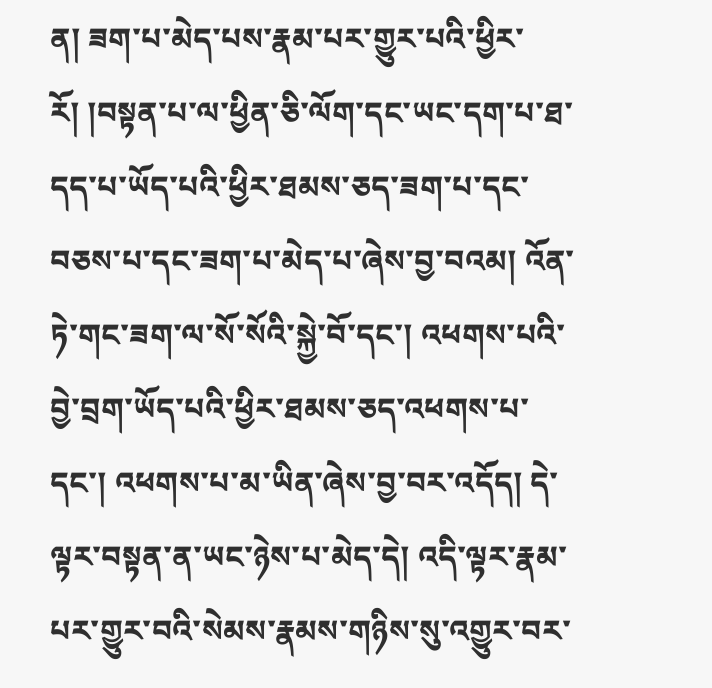ན། ཟག་པ་མེད་པས་རྣམ་པར་གྱུར་པའི་ཕྱིར་རོ། །བསྟན་པ་ལ་ཕྱིན་ཅི་ལོག་དང་ཡང་དག་པ་ཐ་དད་པ་ཡོད་པའི་ཕྱིར་ཐམས་ཅད་ཟག་པ་དང་བཅས་པ་དང་ཟག་པ་མེད་པ་ཞེས་བྱ་བའམ། འོན་ཏེ་གང་ཟག་ལ་སོ་སོའི་སྐྱེ་བོ་དང་། འཕགས་པའི་བྱེ་བྲག་ཡོད་པའི་ཕྱིར་ཐམས་ཅད་འཕགས་པ་དང་། འཕགས་པ་མ་ཡིན་ཞེས་བྱ་བར་འདོད། དེ་ལྟར་བསྟན་ན་ཡང་ཉེས་པ་མེད་དེ། འདི་ལྟར་རྣམ་པར་གྱུར་བའི་སེམས་རྣམས་གཉིས་སུ་འགྱུར་བར་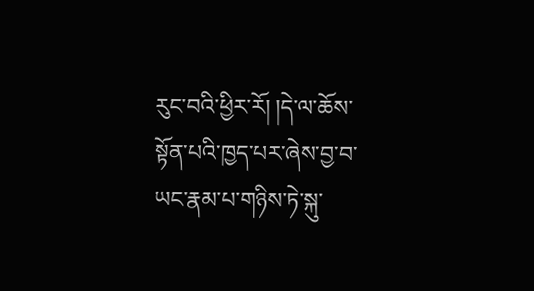རུང་བའི་ཕྱིར་རོ། །དེ་ལ་ཆོས་སྟོན་པའི་ཁྱད་པར་ཞེས་བྱ་བ་ཡང་རྣམ་པ་གཉིས་ཏེ་སྐུ་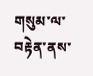གསུམ་ལ་བརྟེན་ནས་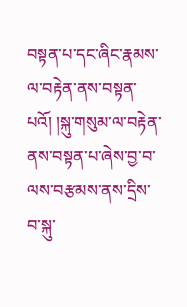བསྟན་པ་དང་ཞིང་རྣམས་ལ་བརྟེན་ནས་བསྟན་པའོ། །སྐུ་གསུམ་ལ་བརྟེན་ནས་བསྟན་པ་ཞེས་བྱ་བ་ལས་བརྩམས་ནས་དྲིས་བ་སྐུ་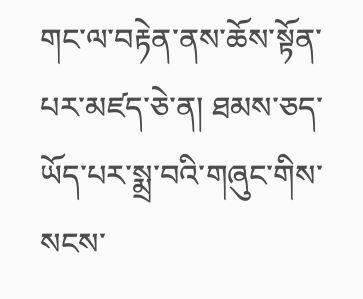གང་ལ་བརྟེན་ནས་ཆོས་སྟོན་པར་མཛད་ཅེ་ན། ཐམས་ཅད་ཡོད་པར་སྨྲ་བའི་གཞུང་གིས་སངས་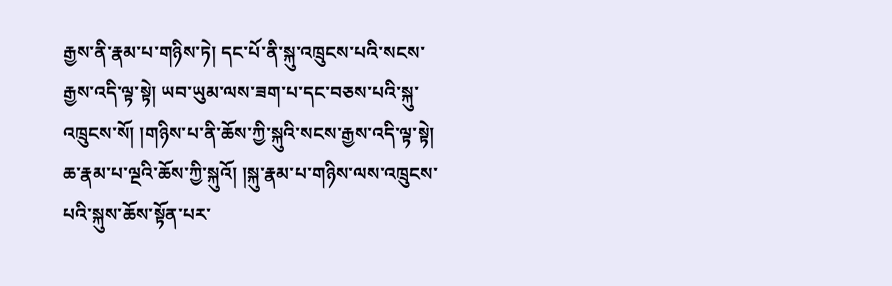རྒྱས་ནི་རྣམ་པ་གཉིས་ཏེ། དང་པོ་ནི་སྐུ་འཁྲུངས་པའི་སངས་རྒྱས་འདི་ལྟ་སྟེ། ཡབ་ཡུམ་ལས་ཟག་པ་དང་བཅས་པའི་སྐུ་འཁྲུངས་སོ། །གཉིས་པ་ནི་ཆོས་ཀྱི་སྐུའི་སངས་རྒྱས་འདི་ལྟ་སྟེ། ཆ་རྣམ་པ་ལྔའི་ཆོས་ཀྱི་སྐུའོ། །སྐུ་རྣམ་པ་གཉིས་ལས་འཁྲུངས་པའི་སྐུས་ཆོས་སྟོན་པར་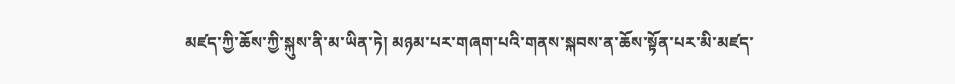མཛད་ཀྱི་ཆོས་ཀྱི་སྐུས་ནི་མ་ཡིན་ཏེ། མཉམ་པར་གཞག་པའི་གནས་སྐབས་ན་ཆོས་སྟོན་པར་མི་མཛད་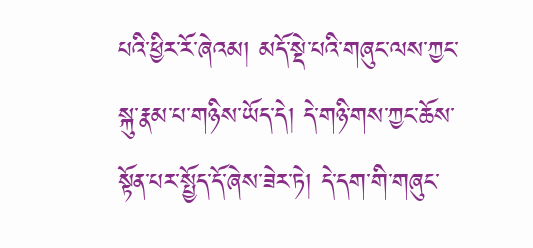པའི་ཕྱིར་རོ་ཞེའམ། མདོ་སྡེ་པའི་གཞུང་ལས་ཀྱང་སྐུ་རྣམ་པ་གཉིས་ཡོད་དེ། དེ་གཉི་གས་ཀྱང་ཆོས་སྟོན་པར་སྤྱོད་དོ་ཞེས་ཟེར་ཏེ། དེ་དག་གི་གཞུང་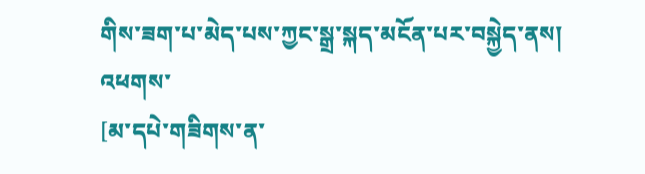གིས་ཟག་པ་མེད་པས་ཀྱང་སྒྲ་སྐད་མངོན་པར་བསྐྱེད་ནས། འཕགས་
[མ་དཔེ་གཟིགས་ན་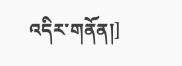འདིར་གནོན།]